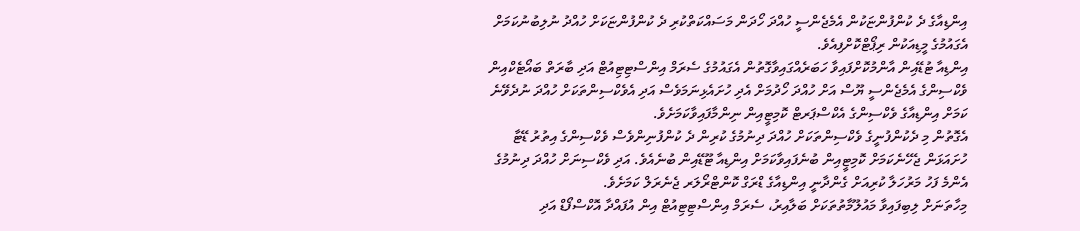އިންޑިއާގެ ދެ ކުންފުންޏަކުން އެމެޖެންސީ ހުއްދަ ހޯދަން މަސައްކަތްކުރި ދެ ކުންފުންޏަކަށް ހުއްދު ނުލިބުނުކަމަށް އެގައުމުގެ މީޑިއަކުން ރިޕޯޓްކޮށްފިއެވެ.
އިންޑިއާ ޓުޑޭއިން އާންމުކޮށްފައިވާ ހަބަރެއްގައިވާގޮތުން އެގައުމުގެ ސެރަމް އިންސްޓިޓިއުޓް އަދި ބާރަތް ބައޯޓެކްއިން ވެކްސިންގެ އެމެޖެންސީ ޔޫސް އަށް ހުއްދަ ހޯދުމަށް އެދި ހުށައެޅިނަމަވެސް އަދި އެވެކްސިންތަކަށް ހުއްދަ ނުދެވޭނެ ކަމަށް އިންޑިއާގެ ވެކްސިންގެ އެކްސްޕަރޓް ކޮމިޓީއިން ނިންމާފައިވާކަމަށެވެ.
އެގޮތުން މި ދެކުންފުނީގެ ވެކްސިންތަކަށް ހުއްދަ ދިނުމުގެ ކުރިން ދެ ކުންފުނިންވެސް ވެކްސިންގެ އިތުރު ޑޭޓާ ހުށައަޅަން ޖެހޭނެކަމަށް ކޮމިޓީއިން ބުނެފައިވާކަމަށް އިންޑިއާ ޓޫޑޭއިން ބުނެއެވެ. އަދި ވެކްސިނަށް ހުއްދަ ދިނުމުގެ އެންމެ ފަހު މަރުހަލާ ކުރިއަށް ގެންދާނީ އިންޑިއާގެ ޑްރަގް ކޮންޓްރޯލަރ ޖެނެރަލް ކަމަށެވެ.
މިހާތަނަށް ލިބިފައިވާ މައުލޫމާތުތަކަށް ބަލާއިރު، ސެރަމް އިންސްޓިޓިއުޓް އިން އުފައްދާ އޮކްސްފޯޑް އަދި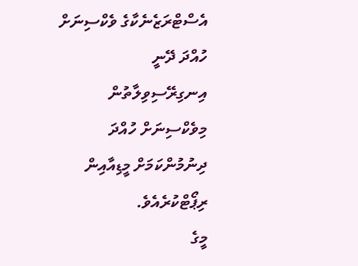އެސްޓްރަޒެނެކާގެ ވެކްސިނަށް ހުއްދަ ދޭނީ އިނގިރޭސިވިލާތުން މިވެކްސިނަށް ހުއްދަ ދިނުމުންކަމަށް މީޑިއާއިން ރިޕޯޓްކުރެއެވެ.
މީގެ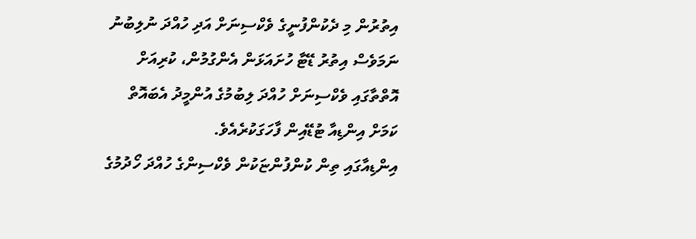އިތުރުން މި ދެކުންފުނީގެ ވެކްސިނަށް އަދި ހުއްދަ ނުލިބުނު ނަމަވެސް އިތުރު ޑޭޓާ ހުށައަޅަން އެންގުމުން، ކުރިއަށް އޮތްތާގައި ވެކްސިނަށް ހުއްދަ ލިބުމުގެ އުންމީދު އެބައޮތް ކަމަށް އިންޑިއާ ޓުޑޭއިން ފާހަގަކުރެއެވެ.
އިންޑިއާގައި ތިން ކުންފުންޏަކުން ވެކްސިންގެ ހުއްދަ ހޯދުމުގެ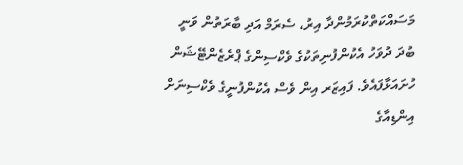މަސައްކަތްކުރަމުންދާ އިރު، ސެރަމް އަދި ބާރަތުން ވަނީ ބުދަ ދުވަހު އެކުންފުނިތަކުގެ ވެކްސިންގެ ޕްރެޒެންޓޭޝަން ހުށައަޅާފައެވެ. ފައިޒަރ އިން ވެސް އެކުންފުނީގެ ވެކްސިނަށް އިންޑިއާގެ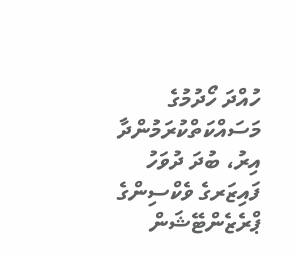ހުއްދަ ހޯދުމުގެ މަސައްކަތްކުރަމުންދާ އިރު، ބުދަ ދުވަހު ފައިޒަރގެ ވެކްސިންގެ ޕްރެޒެންޓޭޝަން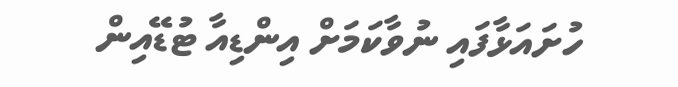ހުށައަޅާފައި ނުވާކަމަށް އިންޑިއާ ޓުޑޭއިން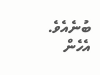ބުނެއެވެ.
އެހެން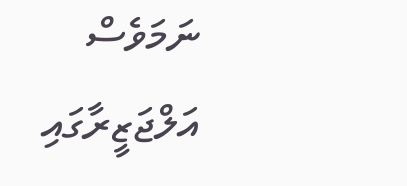ނަމަވެސް އަލްޖަޒީރާގައި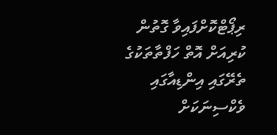ރިޕޯޓްކޮށްފައިވާ ގޮތުން ކުރިއަށް އޮތް ހަފްތާތަކުގެ ތެރޭގައި އިންޑިއާގައި ވެކްސިނަކަށް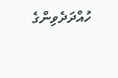ހުއްދަދެވިންގެ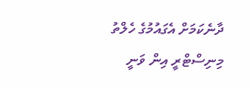ދާނެކަމަށް އެގައުމުގެ ހެލްތު މިނިސްޓްރީ އިން ވަނީ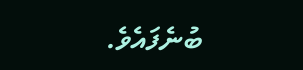ބުނެފައެވެ.